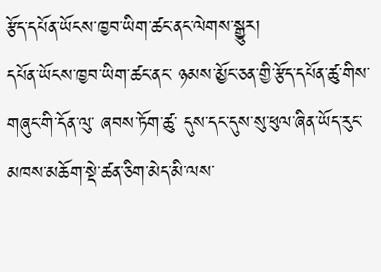རྩོད་དཔོན་ཡོངས་ཁྱབ་ཡིག་ཚང་ནང་ལེགས་སྒྱུར།
དཔོན་ཡོངས་ཁྱབ་ཡིག་ཚང་ནང་ ཉམས་མྱོང་ཅན་གྱི་རྩོད་དཔོན་ཚུ་གིས་ གཞུང་གི་དོན་ལུ་ ཞབས་ཏོག་ཚུ་ དུས་དང་དུས་སུ་ཕུལ་ཞིན་ཡོད་རུང་ མཁས་མཆོག་སྡེ་ཚན་ཅིག་མེད་མི་ལས་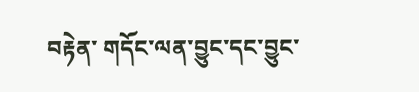བརྟེན་ གདོང་ལན་བྱུང་དང་བྱུང་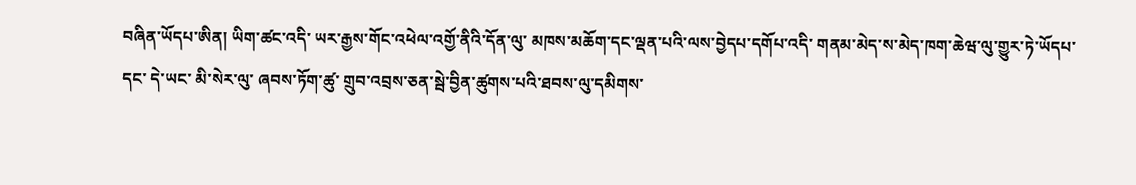བཞིན་ཡོདཔ་ཨིན། ཡིག་ཚང་འདི་ ཡར་རྒྱས་གོང་འཕེལ་འགྱོ་ནིའི་དོན་ལུ་ མཁས་མཆོག་དང་ལྡན་པའི་ལས་བྱེདཔ་དགོཔ་འདི་ གནམ་མེད་ས་མེད་ཁག་ཆེཝ་ལུ་གྱུར་ཏེ་ཡོདཔ་དང་ དེ་ཡང་ མི་སེར་ལུ་ ཞབས་ཏོག་ཚུ་ གྲུབ་འབྲས་ཅན་སྦེ་བྱིན་ཚུགས་པའི་ཐབས་ལུ་དམིགས་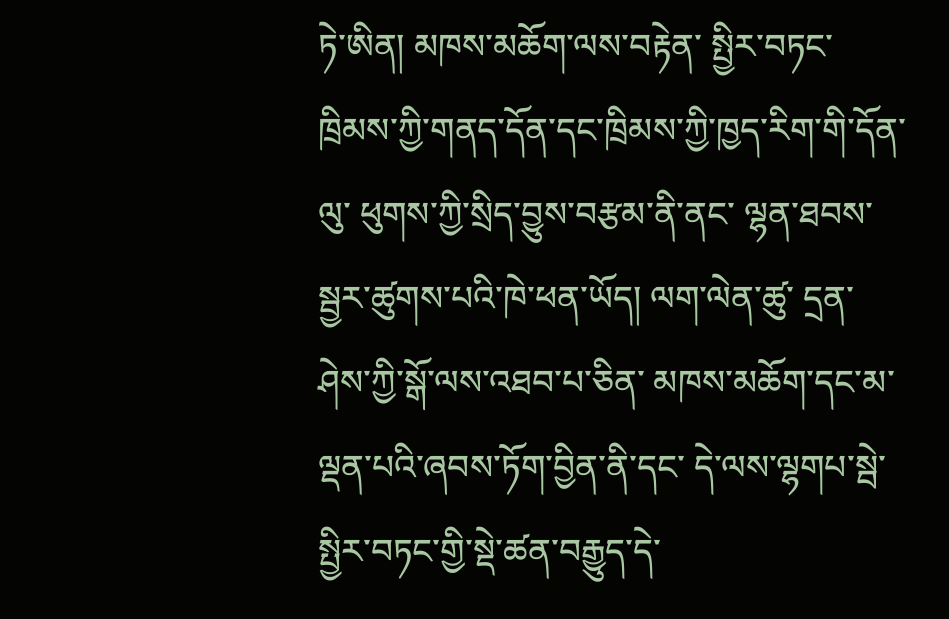ཏེ་ཨིན། མཁས་མཆོག་ལས་བརྟེན་ སྤྱིར་བཏང་ཁྲིམས་ཀྱི་གནད་དོན་དང་ཁྲིམས་ཀྱི་ཁྱད་རིག་གི་དོན་ལུ་ ཕུགས་ཀྱི་སྲིད་བྱུས་བརྩམ་ནི་ནང་ ལྷན་ཐབས་སྦྱར་ཚུགས་པའི་ཁེ་ཕན་ཡོད། ལག་ལེན་ཚུ་ དྲན་ཤེས་ཀྱི་སྒོ་ལས་འཐབ་པ་ཅིན་ མཁས་མཆོག་དང་མ་ལྡན་པའི་ཞབས་ཏོག་བྱིན་ནི་དང་ དེ་ལས་ལྷགཔ་སྦེ་ སྤྱིར་བཏང་གྱི་སྡེ་ཚན་བརྒྱུད་དེ་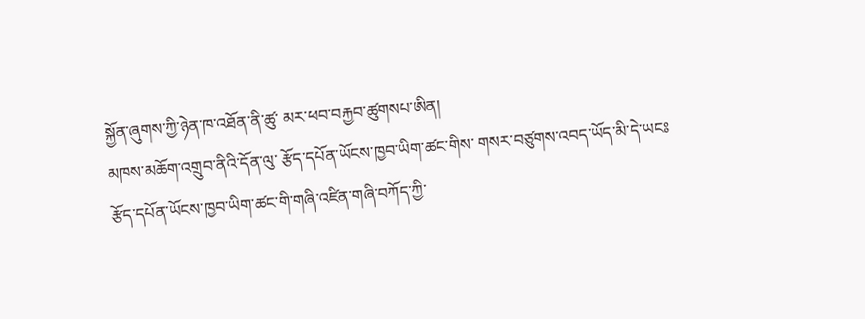སྐྱོན་ཞུགས་ཀྱི་ཉེན་ཁ་འཐོན་ནི་ཚུ་ མར་ཕབ་བརྐྱབ་ཚུགསཔ་ཨིན།
མཁས་མཆོག་འགྲུབ་ནིའི་དོན་ལུ་ རྩོད་དཔོན་ཡོངས་ཁྱབ་ཡིག་ཚང་གིས་ གསར་བཙུགས་འབད་ཡོད་མི་དེ་ཡངཿ
རྩོད་དཔོན་ཡོངས་ཁྱབ་ཡིག་ཚང་གི་གཞི་འཛིན་གཞི་བཀོད་ཀྱི་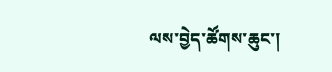ལས་བྱེད་ཚོགས་ཆུང་།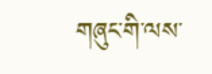གཞུང་གི་ལས་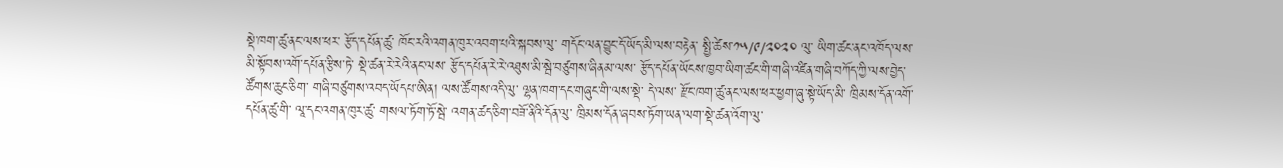སྡེ་ཁག་ཚུ་ནང་ལས་ཕར་ རྩོད་དཔོན་ཚུ་ ཁོང་རའི་འགན་ཁུར་འབག་པའི་སྐབས་ལུ་ གདོང་ལན་བྱུང་དོ་ཡོད་མི་ལས་བརྟེན་ སྤྱི་ཚེས་༡༥/༩/༢༠༢༠ ལུ་ ཡིག་ཚང་ནང་འཁོད་ལས་ མི་སྟོབས་འགོ་དཔོན་རྩིས་ཏེ་ སྡེ་ཚན་རེ་རེའི་ནང་ལས་ རྩོད་དཔོན་རེ་རེ་འཐུས་མི་སྦེ་བཙུགས་ཞིནམ་ལས་ རྩོད་དཔོན་ཡོངས་ཁྱབ་ཡིག་ཚང་གི་གཞི་འཛིན་གཞི་བཀོད་ཀྱི་ལས་བྱེད་ཚོགས་ཆུང་ཅིག་ གཞི་བཙུགས་འབད་ཡོདཔ་ཨིན། ལས་ཚོགས་འདི་ལུ་ ལྷན་ཁག་དང་གཞུང་གི་ལས་སྡེ་ དེ་ལས་ རྫོང་ཁག་ཚུ་ནང་ལས་ཕར་ཕྱག་ཞུ་སྟེ་ཡོད་མི་ ཁྲིམས་དོན་འགོ་དཔོན་ཚུ་གི་ ལཱ་དང་འགན་ཁུར་ཚུ་ གསལ་ཏོག་ཏོ་སྦེ་ འགན་ཚད་ཅིག་བཟོ་ནིའི་དོན་ལུ་ ཁྲིམས་དོན་ཞབས་ཏོག་ཡན་ལག་སྡེ་ཚན་འོག་ལུ་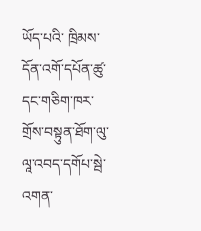ཡོད་པའི་ ཁྲིམས་དོན་འགོ་དཔོན་ཚུ་དང་གཅིག་ཁར་ གྲོས་བསྟུན་ཐོག་ལུ་ ལཱ་འབད་དགོཔ་སྦེ་འགན་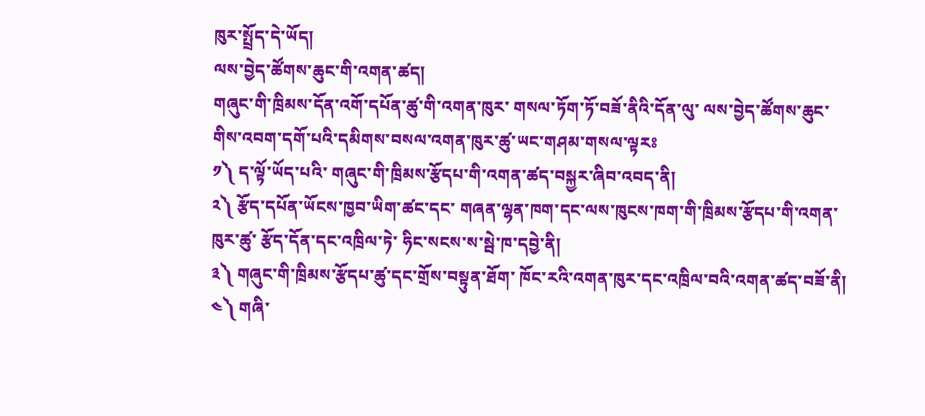ཁུར་སྤྲོད་དེ་ཡོད།
ལས་བྱེད་ཚོགས་ཆུང་གི་འགན་ཚད།
གཞུང་གི་ཁྲིམས་དོན་འགོ་དཔོན་ཚུ་གི་འགན་ཁུར་ གསལ་ཏོག་ཏོ་བཟོ་ནིའི་དོན་ལུ་ ལས་བྱེད་ཚོགས་ཆུང་གིས་འབག་དགོ་པའི་དམིགས་བསལ་འགན་ཁུར་ཚུ་ཡང་གཤམ་གསལ་ལྟརཿ
༡༽ ད་ལྟོ་ཡོད་པའི་ གཞུང་གི་ཁྲིམས་རྩོདཔ་གི་འགན་ཚད་བསྐྱར་ཞིབ་འབད་ནི།
༢༽ རྩོད་དཔོན་ཡོངས་ཁྱབ་ཡིག་ཚང་དང་ གཞན་ལྷན་ཁག་དང་ལས་ཁུངས་ཁག་གི་ཁྲིམས་རྩོདཔ་གི་འགན་ཁུར་ཚུ་ རྩོད་དོན་དང་འཁྲིལ་ཏེ་ ཧིང་སངས་ས་སྦེ་ཁ་དབྱེ་ནི།
༣༽ གཞུང་གི་ཁྲིམས་རྩོདཔ་ཚུ་དང་གྲོས་བསྟུན་ཐོག་ ཁོང་རའི་འགན་ཁུར་དང་འཁྲིལ་བའི་འགན་ཚད་བཟོ་ནི།
༤༽ གཞི་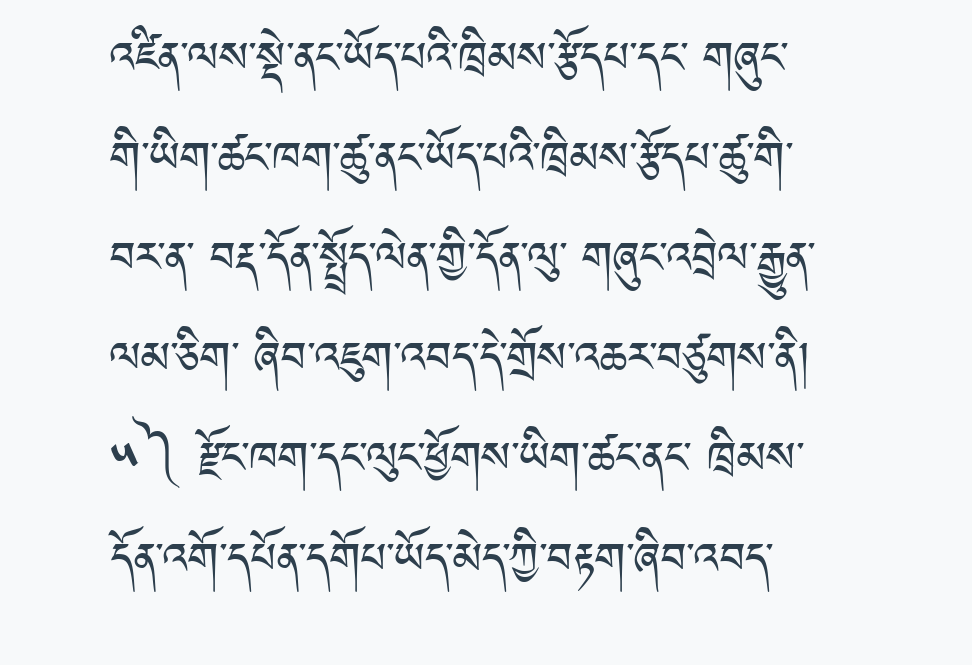འཛིན་ལས་སྡེ་ནང་ཡོད་པའི་ཁྲིམས་རྩོདཔ་དང་ གཞུང་གི་ཡིག་ཚང་ཁག་ཚུ་ནང་ཡོད་པའི་ཁྲིམས་རྩོདཔ་ཚུ་གི་བར་ན་ བརྡ་དོན་སྤྲོད་ལེན་གྱི་དོན་ལུ་ གཞུང་འབྲེལ་རྒྱུན་ལམ་ཅིག་ ཞིབ་འཇུག་འབད་དེ་གྲོས་འཆར་བཙུགས་ནི།
༥༽ རྫོང་ཁག་དང་ལུང་ཕྱོགས་ཡིག་ཚང་ནང་ ཁྲིམས་དོན་འགོ་དཔོན་དགོཔ་ཡོད་མེད་ཀྱི་བརྟག་ཞིབ་འབད་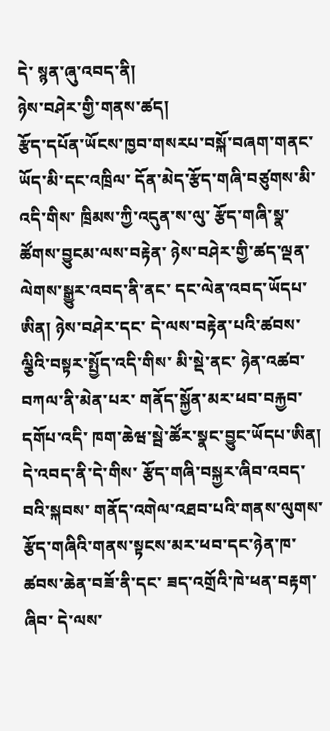དེ་ སྙན་ཞུ་འབད་ནི།
ཉེས་བཤེར་གྱི་གནས་ཚད།
རྩོད་དཔོན་ཡོངས་ཁྱབ་གསརཔ་བསྐོ་བཞག་གནང་ཡོད་མི་དང་འཁྲིལ་ དོན་མེད་རྩོད་གཞི་བཙུགས་མི་འདི་གིས་ ཁྲིམས་ཀྱི་འདུན་ས་ལུ་ རྩོད་གཞི་སྣ་ཚོགས་བྱུངམ་ལས་བརྟེན་ ཉེས་བཤེར་གྱི་ཚད་ལྡན་ལེགས་སྒྱུར་འབད་ནི་ནང་ དང་ལེན་འབད་ཡོདཔ་ཨིན། ཉེས་བཤེར་དང་ དེ་ལས་བརྟེན་པའི་ཚབས་ལྕིའི་བསྟར་སྤྱོད་འདི་གིས་ མི་སྡེ་ནང་ ཉེན་འཚབ་བཀལ་ནི་མེན་པར་ གནོད་སྐྱོན་མར་ཕབ་བརྐྱབ་དགོཔ་འདི་ ཁག་ཆེཝ་སྦེ་ཚོར་སྣང་བྱུང་ཡོདཔ་ཨིན། དེ་འབད་ནི་དེ་གིས་ རྩོད་གཞི་བསྐྱར་ཞིབ་འབད་བའི་སྐབས་ གནོད་འགེལ་འཐབ་པའི་གནས་ལུགས་ རྩོད་གཞིའི་གནས་སྟངས་མར་ཕབ་དང་ཉེན་ཁ་ཚབས་ཆེན་བཟོ་ནི་དང་ ཟད་འགྲོའི་ཁེ་ཕན་བརྟག་ཞིབ་ དེ་ལས་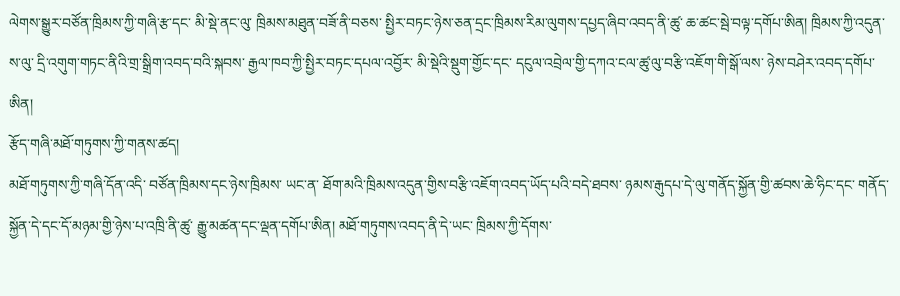ལེགས་སྒྱུར་བཙོན་ཁྲིམས་ཀྱི་གཞི་རྩ་དང་ མི་སྡེ་ནང་ལུ་ ཁྲིམས་མཐུན་བཟོ་ནི་བཅས་ སྤྱིར་བཏང་ཉེས་ཅན་དྲང་ཁྲིམས་རིམ་ལུགས་དཔྱད་ཞིབ་འབད་ནི་ཚུ་ ཆ་ཚང་སྦེ་བལྟ་དགོཔ་ཨིན། ཁྲིམས་ཀྱི་འདུན་ས་ལུ་ དྲི་འགུག་གཏང་ནིའི་གྲ་སྒྲིག་འབད་བའི་སྐབས་ རྒྱལ་ཁབ་ཀྱི་སྤྱིར་བཏང་དཔལ་འབྱོར་ མི་སྡེའི་སྡུག་གྱོང་དང་ དངུལ་འབྲེལ་གྱི་དཀའ་ངལ་ཚུ་ལུ་བརྩི་འཇོག་གི་སྒོ་ལས་ ཉེས་བཤེར་འབད་དགོཔ་ཨིན།
རྩོད་གཞི་མཐོ་གཏུགས་ཀྱི་གནས་ཚད།
མཐོ་གཏུགས་ཀྱི་གཞི་དོན་འདི་ བཙོན་ཁྲིམས་དང་ཉེས་ཁྲིམས་ ཡང་ན་ ཐོག་མའི་ཁྲིམས་འདུན་གྱིས་བརྩི་འཇོག་འབད་ཡོད་པའི་བདེ་ཐབས་ ཉམས་རྒུདཔ་དེ་ལུ་གནོད་སྐྱོན་གྱི་ཚབས་ཆེ་ཧིང་དང་ གནོད་སྐྱོན་དེ་དང་དོ་མཉམ་གྱི་ཉེས་པ་འཁྲི་ནི་ཚུ་ རྒྱུ་མཚན་དང་ལྡན་དགོཔ་ཨིན། མཐོ་གཏུགས་འབད་ནི་དེ་ཡང་ ཁྲིམས་ཀྱི་དོགས་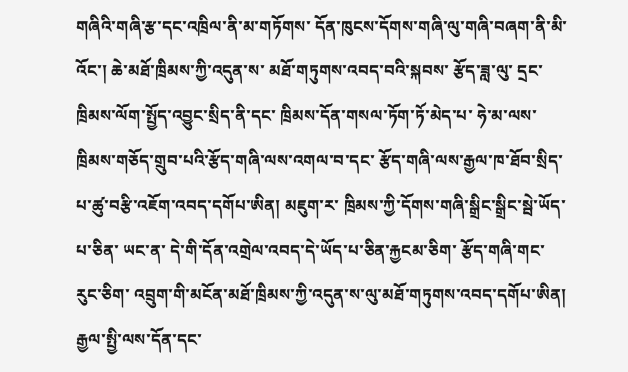གཞིའི་གཞི་རྩ་དང་འཁྲིལ་ནི་མ་གཏོགས་ དོན་ཁུངས་དོགས་གཞི་ལུ་གཞི་བཞག་ནི་མི་འོང་། ཆེ་མཐོ་ཁྲིམས་ཀྱི་འདུན་ས་ མཐོ་གཏུགས་འབད་བའི་སྐབས་ རྩོད་ཟླ་ལུ་ དྲང་ཁྲིམས་ལོག་སྤྱོད་འབྱུང་སྲིད་ནི་དང་ ཁྲིམས་དོན་གསལ་ཏོག་ཏོ་མེད་པ་ ཧེ་མ་ལས་ཁྲིམས་གཅོད་གྲུབ་པའི་རྩོད་གཞི་ལས་འགལ་བ་དང་ རྩོད་གཞི་ལས་རྒྱལ་ཁ་ཐོབ་སྲིད་པ་ཚུ་བརྩི་འཇོག་འབད་དགོཔ་ཨིན། མཇུག་ར་ ཁྲིམས་ཀྱི་དོགས་གཞི་སྒྲིང་སྒྲིང་སྦེ་ཡོད་པ་ཅིན་ ཡང་ན་ དེ་གི་དོན་འགྲེལ་འབད་དེ་ཡོད་པ་ཅིན་རྐྱངམ་ཅིག་ རྩོད་གཞི་གང་རུང་ཅིག་ འབྲུག་གི་མངོན་མཐོ་ཁྲིམས་ཀྱི་འདུན་ས་ལུ་མཐོ་གཏུགས་འབད་དགོཔ་ཨིན།
རྒྱལ་སྤྱི་ལས་དོན་དང་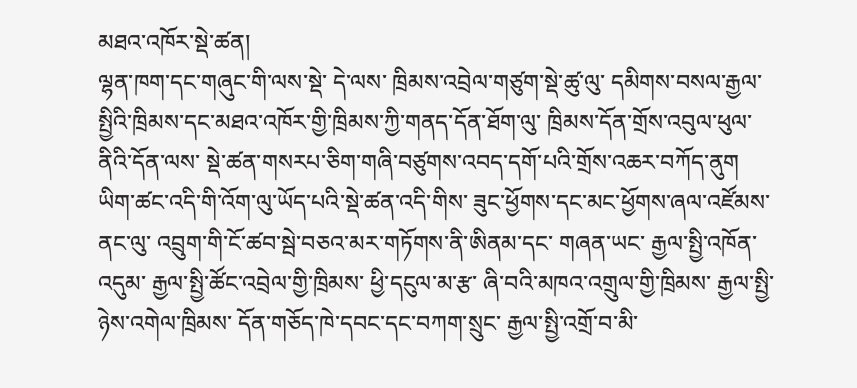མཐའ་འཁོར་སྡེ་ཚན།
ལྷན་ཁག་དང་གཞུང་གི་ལས་སྡེ་ དེ་ལས་ ཁྲིམས་འབྲེལ་གཙུག་སྡེ་ཚུ་ལུ་ དམིགས་བསལ་རྒྱལ་སྤྱིའི་ཁྲིམས་དང་མཐའ་འཁོར་གྱི་ཁྲིམས་ཀྱི་གནད་དོན་ཐོག་ལུ་ ཁྲིམས་དོན་གྲོས་འབུལ་ཕུལ་ནིའི་དོན་ལས་ སྡེ་ཚན་གསརཔ་ཅིག་གཞི་བཙུགས་འབད་དགོ་པའི་གྲོས་འཆར་བཀོད་ནུག ཡིག་ཚང་འདི་གི་འོག་ལུ་ཡོད་པའི་སྡེ་ཚན་འདི་གིས་ ཟུང་ཕྱོགས་དང་མང་ཕྱོགས་ཞལ་འཛོམས་ནང་ལུ་ འབྲུག་གི་ངོ་ཚབ་སྦེ་བཅའ་མར་གཏོགས་ནི་ཨིནམ་དང་ གཞན་ཡང་ རྒྱལ་སྤྱི་འཁོན་འདུམ་ རྒྱལ་སྤྱི་ཚོང་འབྲེལ་གྱི་ཁྲིམས་ ཕྱི་དངུལ་མ་རྩ་ ཞི་བའི་མཁའ་འགྲུལ་གྱི་ཁྲིམས་ རྒྱལ་སྤྱི་ཉེས་འགེལ་ཁྲིམས་ དོན་གཅོད་ཁེ་དབང་དང་བཀག་སྲུང་ རྒྱལ་སྤྱི་འགྲོ་བ་མི་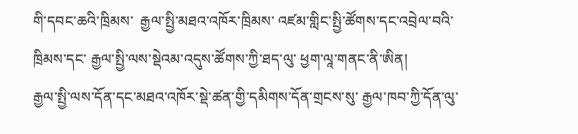གི་དབང་ཆའི་ཁྲིམས་  རྒྱལ་སྤྱི་མཐའ་འཁོར་ཁྲིམས་ འཛམ་གླིང་སྤྱི་ཚོགས་དང་འབྲེལ་བའི་ཁྲིམས་དང་ རྒྱལ་སྤྱི་ལས་སྡེའམ་འདུས་ཚོགས་ཀྱི་ཐད་ལུ་ ཕྱག་ལཱ་གནང་ནི་ཨིན།
རྒྱལ་སྤྱི་ལས་དོན་དང་མཐའ་འཁོར་སྡེ་ཚན་གྱི་དམིགས་དོན་གྲངས་སུ་ རྒྱལ་ཁབ་ཀྱི་དོན་ལུ་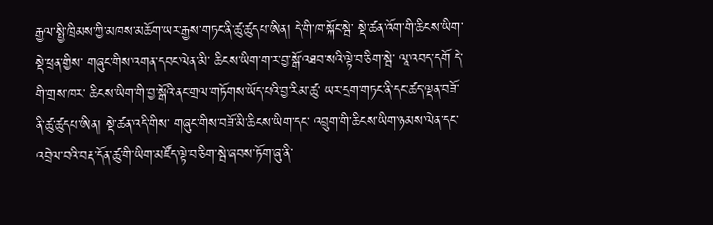རྒྱལ་སྤྱི་ཁྲིམས་ཀྱི་མཁས་མཆོག་ཡར་རྒྱས་གཏང་ནི་ཚུ་ཚུདཔ་ཨིན། དེ་གི་ཁ་སྐོང་སྦེ་ སྡེ་ཚན་འོག་གི་ཆིངས་ཡིག་སྡེ་ཕྲན་གྱིས་ གཞུང་གིས་འགན་དབང་ལེན་མི་ ཆིངས་ཡིག་ག་ར་བྱ་སྒོ་འཐབ་སའི་ལྟེ་བ་ཅིག་སྦེ་ ལཱ་འབད་དགོ དེ་གི་གྲས་ཁར་ ཆིངས་ཡིག་གི་བྱ་སྒོའི་ནང་གྲལ་གཏོགས་ཡོད་པའི་བྱ་རིམ་ཚུ་ ཡར་དྲག་གཏང་ནི་དང་ཚད་ལྡན་བཟོ་ནི་ཚུ་ཚུདཔ་ཨིན། སྡེ་ཚན་འདི་གིས་ གཞུང་གིས་བཟོ་མི་ཆིངས་ཡིག་དང་ འབྲུག་གི་ཆིངས་ཡིག་ཉམས་ལེན་དང་འབྲེལ་བའི་བརྡ་དོན་ཚུ་གི་ཡིག་མཛོད་ལྟེ་བ་ཅིག་སྦེ་ཞབས་ཏོག་ཞུ་ནི་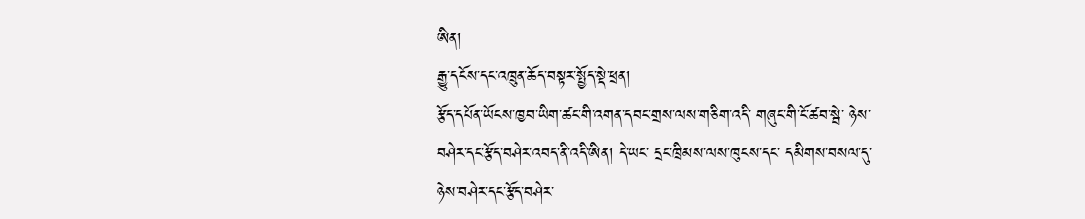ཨིན།
རྒྱུ་དངོས་དང་འཁྲུན་ཆོད་བསྟར་སྤྱོད་སྡེ་ཕྲན།
རྩོད་དཔོན་ཡོངས་ཁྱབ་ཡིག་ཚང་གི་འགན་དབང་གྲས་ལས་གཅིག་འདི་ གཞུང་གི་ངོ་ཚབ་སྦེ་ ཉེས་བཤེར་དང་རྩོད་བཤེར་འབད་ནི་འདི་ཨིན། དེ་ཡང་ དྲང་ཁྲིམས་ལས་ཁུངས་དང་ དམིགས་བསལ་དུ་ ཉེས་བཤེར་དང་རྩོད་བཤེར་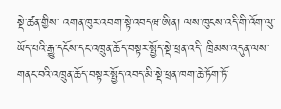སྡེ་ཚན་གྱིས་ འགན་ཁུར་འབག་སྟེ་འབདཝ་ཨིན། ལས་ཁུངས་འདི་གི་འོག་ལུ་ཡོད་པའི་རྒྱུ་དངོས་དང་འཁྲུན་ཆོད་བསྟར་སྤྱོད་སྡེ་ཕྲན་འདི་ ཁྲིམས་འདུན་ལས་གནང་བའི་འཁྲུན་ཆོད་བསྟར་སྤྱོད་འབད་མི་སྡེ་ཕྲན་ཁག་ཆེ་ཏོག་ཏོ་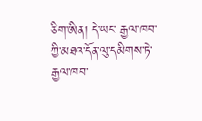ཅིག་ཨིན། དེ་ཡང་ རྒྱལ་ཁབ་ཀྱི་མཐའ་དོན་ལུ་དམིགས་ཏེ་ རྒྱལ་ཁབ་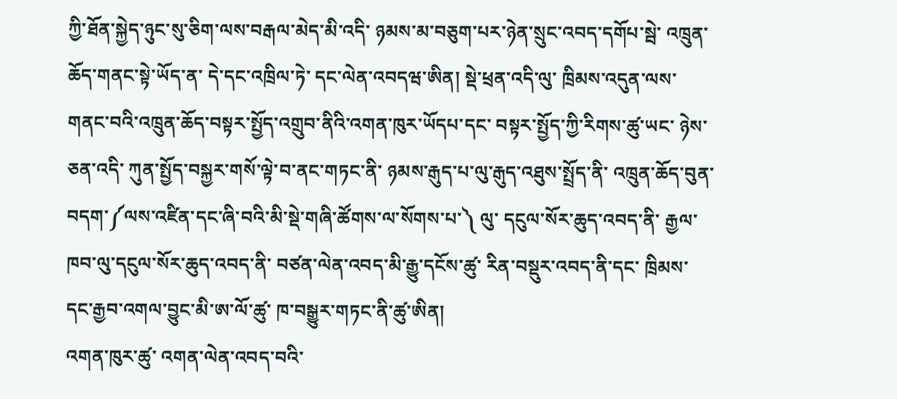ཀྱི་ཐོན་སྐྱེད་ཉུང་སུ་ཅིག་ལས་བརྒལ་མེད་མི་འདི་ ཉམས་མ་བཅུག་པར་ཉེན་སྲུང་འབད་དགོཔ་སྦེ་ འཁྲུན་ཆོད་གནང་སྟེ་ཡོད་ན་ དེ་དང་འཁྲིལ་ཏེ་ དང་ལེན་འབདཝ་ཨིན། སྡེ་ཕྲན་འདི་ལུ་ ཁྲིམས་འདུན་ལས་གནང་བའི་འཁྲུན་ཆོད་བསྟར་སྤྱོད་འགྲུབ་ནིའི་འགན་ཁུར་ཡོདཔ་དང་ བསྟར་སྤྱོད་ཀྱི་རིགས་ཚུ་ཡང་ ཉེས་ཅན་འདི་ ཀུན་སྤྱོད་བསྐྱར་གསོ་ལྟེ་བ་ནང་གཏང་ནི་ ཉམས་རྒུད་པ་ལུ་རྒུད་འཐུས་སྤྲོད་ནི་ འཁྲུན་ཆོད་བུན་བདག་༼ལས་འཛིན་དང་ཞི་བའི་མི་སྡེ་གཞི་ཚོགས་ལ་སོགས་པ་༽ ལུ་ དངུལ་སོར་ཆུད་འབད་ནི་ རྒྱལ་ཁབ་ལུ་དངུལ་སོར་ཆུད་འབད་ནི་ བཙན་ལེན་འབད་མི་རྒྱུ་དངོས་ཚུ་ རིན་བསྡུར་འབད་ནི་དང་ ཁྲིམས་དང་རྒྱབ་འགལ་བྱུང་མི་ཨ་ལོ་ཚུ་ ཁ་བསྒྱུར་གཏང་ནི་ཚུ་ཨིན།
འགན་ཁུར་ཚུ་ འགན་ལེན་འབད་བའི་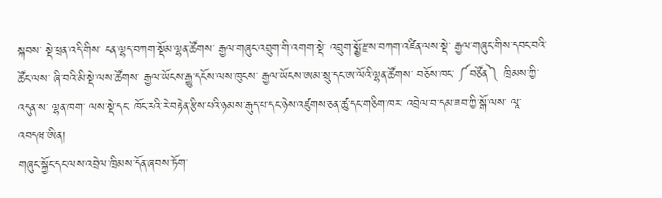སྐབས་ སྡེ་ཕྲན་འདི་གིས་ ངན་ལྷད་བཀག་སྡོམ་ལྷན་ཚོགས་ རྒྱལ་གཞུང་འབྲུག་གི་འགག་སྡེ་ འབྲུག་སྨྱོ་རྫས་བཀག་འཛིན་ལས་སྡེ་ རྒྱལ་གཞུང་གིས་དབང་བའི་ཚོང་ལས་ ཞི་བའི་མི་སྡེ་ལས་ཚོགས་ རྒྱལ་ཡོངས་རྒྱུ་དངོས་ལས་ཁུངས་ རྒྱལ་ཡོངས་ཨམ་སྲུ་དང་ཨ་ལོའི་ལྷན་ཚོགས་ བཅོས་ཁང་ ༼བཙོན༽ ཁྲིམས་ཀྱི་འདུན་ས་ ལྷན་ཁག་ ལས་སྡེ་དང་ ཁོང་རའི་རེ་བརྟེན་རྩིས་པའི་ཉམས་རྒུད་པ་དང་ཉེས་འཛུགས་ཅན་ཚུ་དང་གཅིག་ཁར་ འབྲེལ་བ་དམ་ཟབ་ཀྱི་སྒོ་ལས་ ལཱ་འབདཝ་ཨིན།
གཞུང་སྐྱོང་དང་ལས་འབྲེལ་ཁྲིམས་དོན་ཞབས་ཏོག་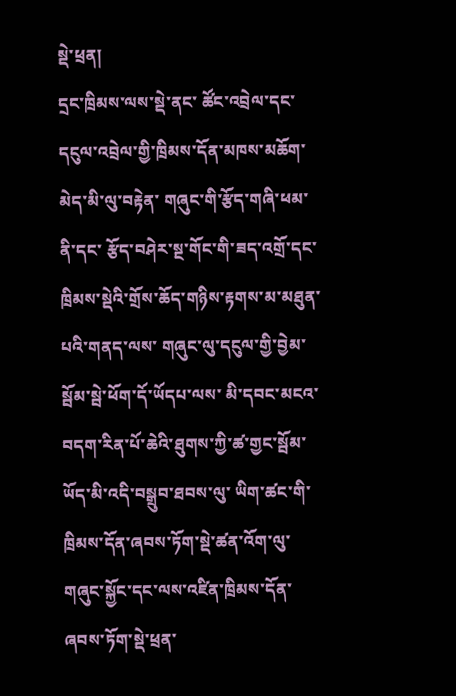སྡེ་ཕྲན།
དྲང་ཁྲིམས་ལས་སྡེ་ནང་ ཚོང་འབྲེལ་དང་དངུལ་འབྲེལ་གྱི་ཁྲིམས་དོན་མཁས་མཆོག་མེད་མི་ལུ་བརྟེན་ གཞུང་གི་རྩོད་གཞི་ཕམ་ནི་དང་ རྩོད་བཤེར་སྔ་གོང་གི་ཟད་འགྲོ་དང་ཁྲིམས་སྡེའི་གྲོས་ཆོད་གཉིས་རྟགས་མ་མཐུན་པའི་གནད་ལས་ གཞུང་ལུ་དངུལ་གྱི་བྱེམ་སྦོམ་སྦེ་ཕོག་དོ་ཡོདཔ་ལས་ མི་དབང་མངའ་བདག་རིན་པོ་ཆེའི་ཐུགས་ཀྱི་ཚ་གྱང་སྦོམ་ཡོད་མི་འདི་བསྒྲུབ་ཐབས་ལུ་ ཡིག་ཚང་གི་ཁྲིམས་དོན་ཞབས་ཏོག་སྡེ་ཚན་འོག་ལུ་ གཞུང་སྐྱོང་དང་ལས་འཛིན་ཁྲིམས་དོན་ཞབས་ཏོག་སྡེ་ཕྲན་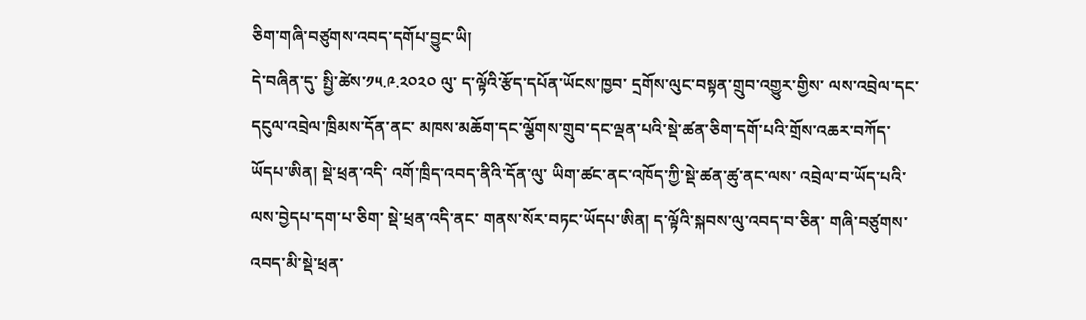ཅིག་གཞི་བཙུགས་འབད་དགོཔ་བྱུང་ཡི།
དེ་བཞིན་དུ་ སྤྱི་ཚེས་༡༥.༩.༢༠༢༠ ལུ་ ད་ལྟོའི་རྩོད་དཔོན་ཡོངས་ཁྱབ་ དྲགོས་ལུང་བསྟན་གྲུབ་འགྱུར་གྱིས་ ལས་འབྲེལ་དང་དངུལ་འབྲེལ་ཁྲིམས་དོན་ནང་ མཁས་མཆོག་དང་ལྕོགས་གྲུབ་དང་ལྡན་པའི་སྡེ་ཚན་ཅིག་དགོ་པའི་གྲོས་འཆར་བཀོད་ཡོདཔ་ཨིན། སྡེ་ཕྲན་འདི་ འགོ་ཁྲིད་འབད་ནིའི་དོན་ལུ་ ཡིག་ཚང་ནང་འཁོད་ཀྱི་སྡེ་ཚན་ཚུ་ནང་ལས་ འབྲེལ་བ་ཡོད་པའི་ལས་བྱེདཔ་དག་པ་ཅིག་ སྡེ་ཕྲན་འདི་ནང་ གནས་སོར་བཏང་ཡོདཔ་ཨིན། ད་ལྟོའི་སྐབས་ལུ་འབད་བ་ཅིན་ གཞི་བཙུགས་འབད་མི་སྡེ་ཕྲན་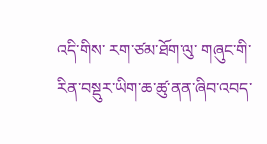འདི་གིས་ རག་ཙམ་ཐོག་ལུ་ གཞུང་གི་རིན་བསྡུར་ཡིག་ཆ་ཚུ་ནན་ཞིབ་འབད་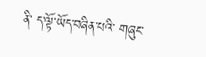ནི་ ད་ལྟོ་ཡོད་བཞིན་པའི་ གཞུང་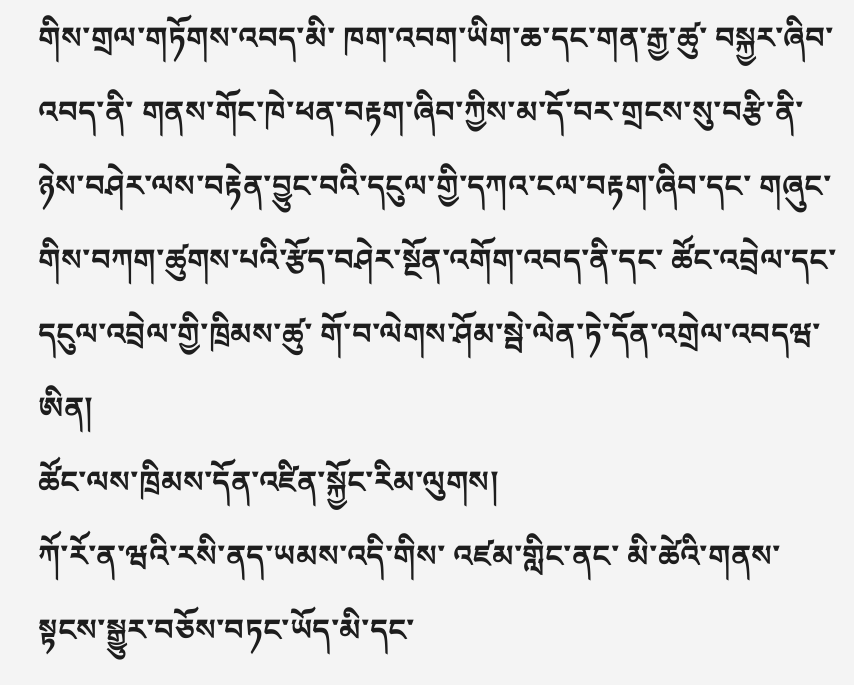གིས་གྲལ་གཏོགས་འབད་མི་ ཁག་འབག་ཡིག་ཆ་དང་གན་རྒྱ་ཚུ་ བསྐྱར་ཞིབ་འབད་ནི་ གནས་གོང་ཁེ་ཕན་བརྟག་ཞིབ་ཀྱིས་མ་དོ་བར་གྲངས་སུ་བརྩི་ནི་ ཉེས་བཤེར་ལས་བརྟེན་བྱུང་བའི་དངུལ་གྱི་དཀའ་ངལ་བརྟག་ཞིབ་དང་ གཞུང་གིས་བཀག་ཚུགས་པའི་རྩོད་བཤེར་སྔོན་འགོག་འབད་ནི་དང་ ཚོང་འབྲེལ་དང་དངུལ་འབྲེལ་གྱི་ཁྲིམས་ཚུ་ གོ་བ་ལེགས་ཤོམ་སྦེ་ལེན་ཏེ་དོན་འགྲེལ་འབདཝ་ཨིན།
ཚོང་ལས་ཁྲིམས་དོན་འཛིན་སྐྱོང་རིམ་ལུགས།
ཀོ་རོ་ན་ཝའི་རསི་ནད་ཡམས་འདི་གིས་ འཛམ་གླིང་ནང་ མི་ཚེའི་གནས་སྟངས་སྒྱུར་བཅོས་བཏང་ཡོད་མི་དང་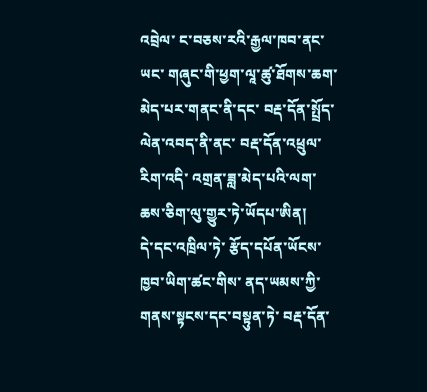འབྲེལ་ ང་བཅས་རའི་རྒྱལ་ཁབ་ནང་ཡང་ གཞུང་གི་ཕྱག་ལཱ་ཚུ་ཐོགས་ཆག་མེད་པར་གནང་ནི་དང་ བརྡ་དོན་སྤྲོད་ལེན་འབད་ནི་ནང་ བརྡ་དོན་འཕྲུལ་རིག་འདི་ འགྲན་ཟླ་མེད་པའི་ལག་ཆས་ཅིག་ལུ་གྱུར་ཏེ་ཡོདཔ་ཨིན།
དེ་དང་འཁྲིལ་ཏེ་ རྩོད་དཔོན་ཡོངས་ཁྱབ་ཡིག་ཚང་གིས་ ནད་ཡམས་ཀྱི་གནས་སྟངས་དང་བསྟུན་ཏེ་ བརྡ་དོན་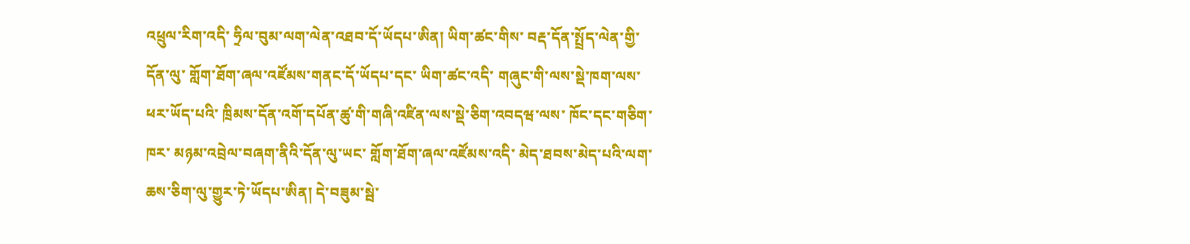འཕྲུལ་རིག་འདི་ ཧྲིལ་བུམ་ལག་ལེན་འཐབ་དོ་ཡོདཔ་ཨིན། ཡིག་ཚང་གིས་ བརྡ་དོན་སྤྲོད་ལེན་གྱི་དོན་ལུ་ གློག་ཐོག་ཞལ་འཛོམས་གནང་དོ་ཡོདཔ་དང་ ཡིག་ཚང་འདི་ གཞུང་གི་ལས་སྡེ་ཁག་ལས་ཕར་ཡོད་པའི་ ཁྲིམས་དོན་འགོ་དཔོན་ཚུ་གི་གཞི་འཛིན་ལས་སྡེ་ཅིག་འབདཝ་ལས་ ཁོང་དང་གཅིག་ཁར་ མཉམ་འབྲེལ་བཞག་ནིའི་དོན་ལུ་ཡང་ གློག་ཐོག་ཞལ་འཛོམས་འདི་ མེད་ཐབས་མེད་པའི་ལག་ཆས་ཅིག་ལུ་གྱུར་ཏེ་ཡོདཔ་ཨིན། དེ་བཟུམ་སྦེ་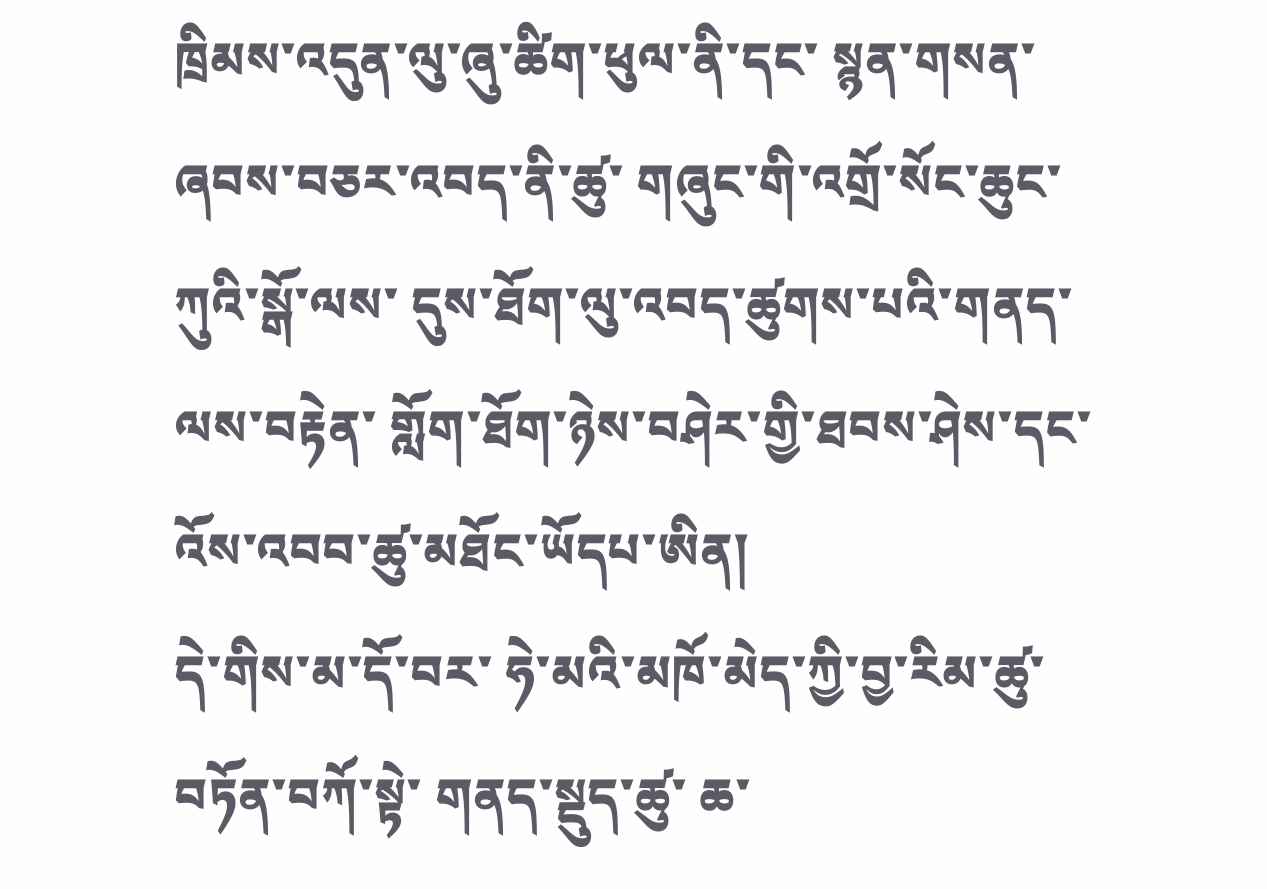ཁྲིམས་འདུན་ལུ་ཞུ་ཚིག་ཕུལ་ནི་དང་ སྙན་གསན་ཞབས་བཅར་འབད་ནི་ཚུ་ གཞུང་གི་འགྲོ་སོང་ཆུང་ཀུའི་སྒོ་ལས་ དུས་ཐོག་ལུ་འབད་ཚུགས་པའི་གནད་ལས་བརྟེན་ གློག་ཐོག་ཉེས་བཤེར་གྱི་ཐབས་ཤེས་དང་འོས་འབབ་ཚུ་མཐོང་ཡོདཔ་ཨིན།
དེ་གིས་མ་དོ་བར་ ཧེ་མའི་མཁོ་མེད་ཀྱི་བྱ་རིམ་ཚུ་བཏོན་བཀོ་སྟེ་ གནད་སྡུད་ཚུ་ ཆ་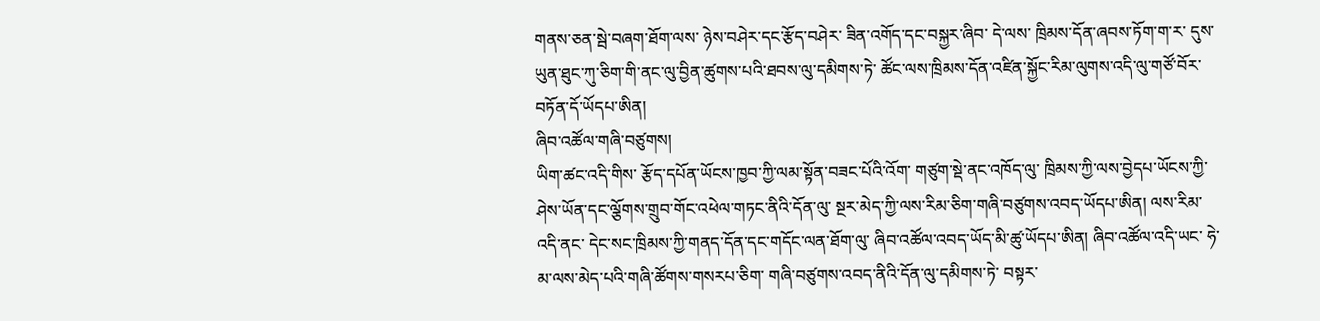གནས་ཅན་སྦེ་བཞག་ཐོག་ལས་ ཉེས་བཤེར་དང་རྩོད་བཤེར་ ཟིན་འགོད་དང་བསྐྱར་ཞིབ་ དེ་ལས་ ཁྲིམས་དོན་ཞབས་ཏོག་ག་ར་ དུས་ཡུན་ཐུང་ཀུ་ཅིག་གི་ནང་ལུ་བྱིན་ཚུགས་པའི་ཐབས་ལུ་དམིགས་ཏེ་ ཚོང་ལས་ཁྲིམས་དོན་འཛིན་སྐྱོང་རིམ་ལུགས་འདི་ལུ་གཙོ་བོར་བཏོན་དོ་ཡོདཔ་ཨིན།
ཞིབ་འཚོལ་གཞི་བཙུགས།
ཡིག་ཚང་འདི་གིས་ རྩོད་དཔོན་ཡོངས་ཁྱབ་ཀྱི་ལམ་སྟོན་བཟང་པོའི་འོག་ གཙུག་སྡེ་ནང་འཁོད་ལུ་ ཁྲིམས་ཀྱི་ལས་བྱེདཔ་ཡོངས་ཀྱི་ཤེས་ཡོན་དང་ལྕོགས་གྲུབ་གོང་འཕེལ་གཏང་ནིའི་དོན་ལུ་ སྔར་མེད་ཀྱི་ལས་རིམ་ཅིག་གཞི་བཙུགས་འབད་ཡོདཔ་ཨིན། ལས་རིམ་འདི་ནང་ དེང་སང་ཁྲིམས་ཀྱི་གནད་དོན་དང་གདོང་ལན་ཐོག་ལུ་ ཞིབ་འཚོལ་འབད་ཡོད་མི་ཚུ་ཡོདཔ་ཨིན། ཞིབ་འཚོལ་འདི་ཡང་ ཧེ་མ་ལས་མེད་པའི་གཞི་ཚོགས་གསརཔ་ཅིག་ གཞི་བཙུགས་འབད་ནིའི་དོན་ལུ་དམིགས་ཏེ་ བསྟར་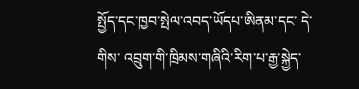སྤྱོད་དང་ཁྱབ་སྤེལ་འབད་ཡོདཔ་ཨིནམ་དང་ དེ་གིས་ འབྲུག་གི་ཁྲིམས་གཞིའི་རིག་པ་རྒྱ་སྐྱེད་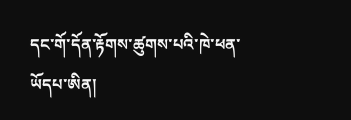དང་གོ་དོན་རྟོགས་ཚུགས་པའི་ཁེ་ཕན་ཡོདཔ་ཨིན།